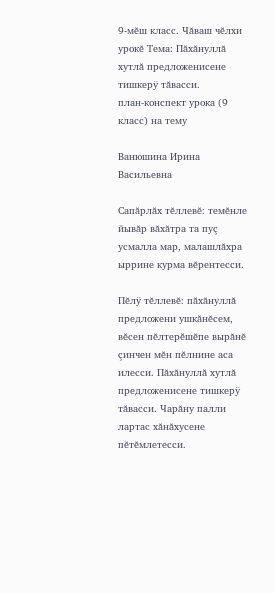9-мĕш класc. Чăваш чĕлхи урокĕ Тема: Пăхăнуллă хутлă предложенисене тишкерÿ тăвасси.
план-конспект урока (9 класс) на тему

Ванюшина Ирина Васильевна

Сапăрлăх тĕллевĕ: темĕнле йывăр вăхăтра та пуç усмалла мар, малашлăхра ыррине курма вĕрентесси.

Пĕлÿ тĕллевĕ: пăхăнуллă предложени ушкăнĕсем, вĕсен пĕлтерĕшĕпе вырăнĕ çинчен мĕн пĕлнине аса илесси. Пăхăнуллă хутлă предложенисене тишкерÿ тăвасси. Чарăну палли лартас хăнăхусене пĕтĕмлетесси.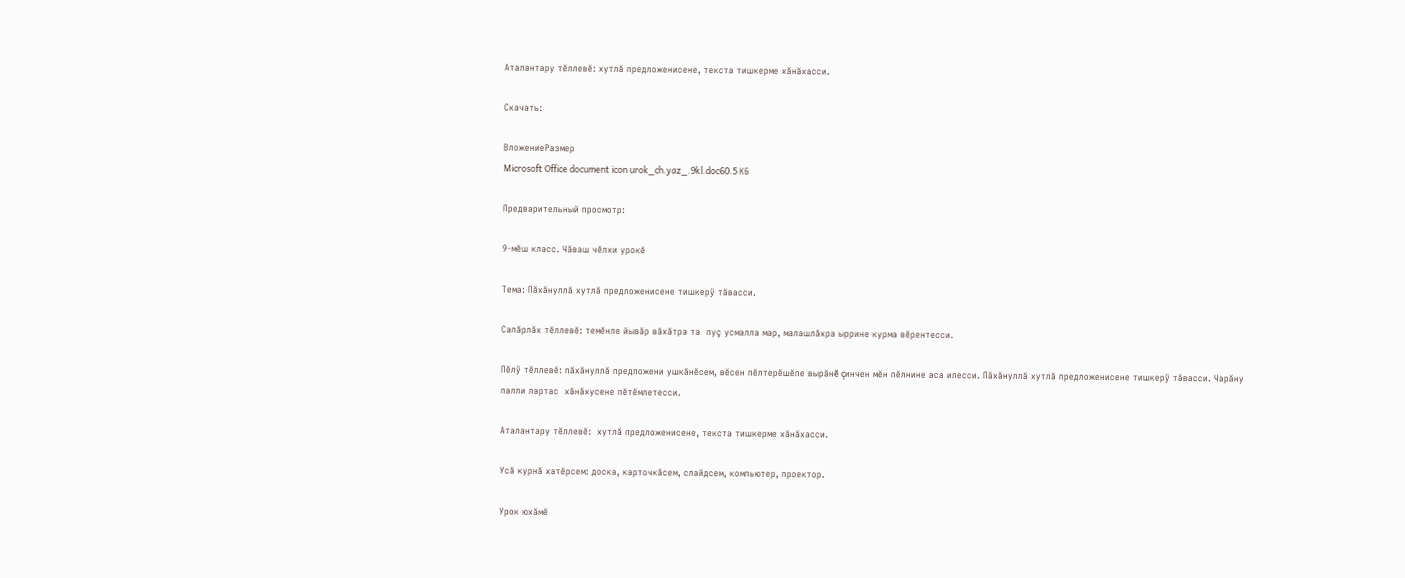Аталантару тĕллевĕ: хутлă предложенисене, текста тишкерме хăнăхасси.

Скачать:

ВложениеРазмер
Microsoft Office document icon urok_ch.yaz_.9kl.doc60.5 КБ

Предварительный просмотр:

9-мĕш класc. Чăваш чĕлхи урокĕ

Тема: Пăхăнуллă хутлă предложенисене тишкерÿ тăвасси.

Сапăрлăх тĕллевĕ: темĕнле йывăр вăхăтра та  пуç усмалла мар, малашлăхра ыррине курма вĕрентесси.

Пĕлÿ тĕллевĕ: пăхăнуллă предложени ушкăнĕсем, вĕсен пĕлтерĕшĕпе вырăнĕ çинчен мĕн пĕлнине аса илесси. Пăхăнуллă хутлă предложенисене тишкерÿ тăвасси. Чарăну палли лартас  хăнăхусене пĕтĕмлетесси.

Аталантару тĕллевĕ:  хутлă предложенисене, текста тишкерме хăнăхасси.

Усă курнă хатĕрсем: доска, карточкăсем, слайдсем, компьютер, проектор.

Урок юхăмĕ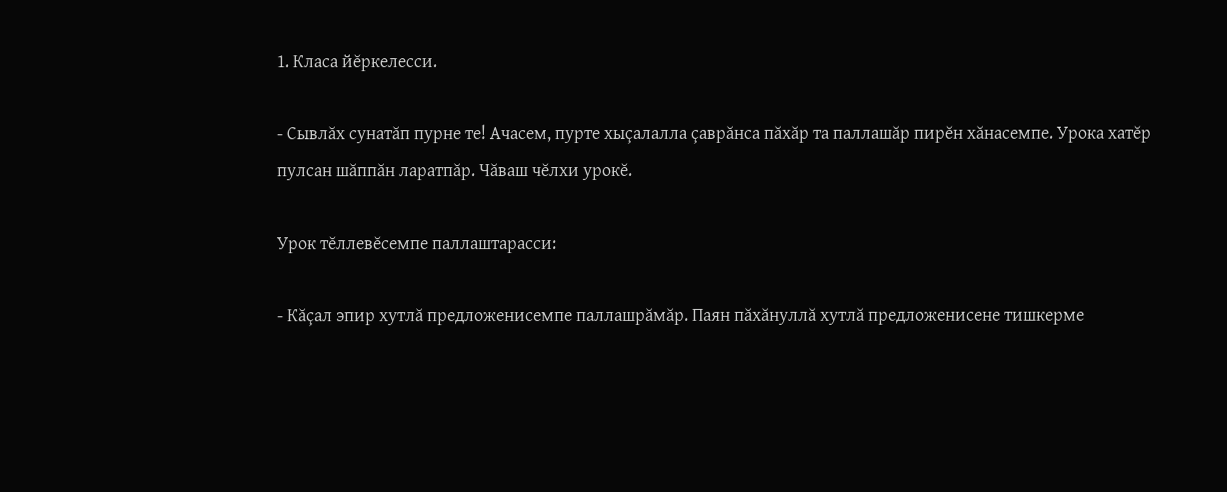1. Класа йĕркелесси.

- Сывлăх сунатăп пурне те! Ачасем, пурте хыçалалла çаврăнса пăхăр та паллашăр пирĕн хăнасемпе. Урока хатĕр пулсан шăппăн ларатпăр. Чăваш чĕлхи урокĕ.

Урок тĕллевĕсемпе паллаштарасси:

- Кăçал эпир хутлă предложенисемпе паллашрăмăр. Паян пăхăнуллă хутлă предложенисене тишкерме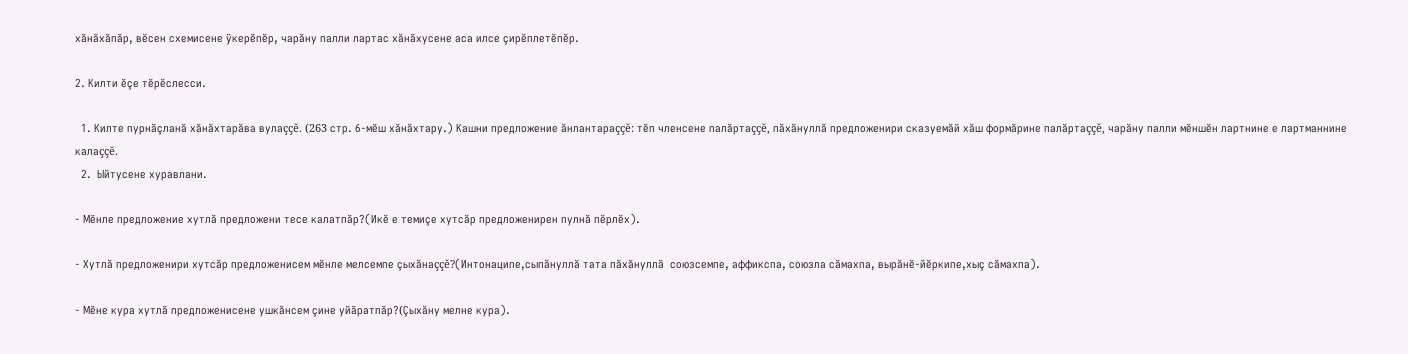хăнăхăпăр, вĕсен схемисене ÿкерĕпĕр, чарăну палли лартас хăнăхусене аса илсе çирĕплетĕпĕр.

2. Килти ĕçе тĕрĕслесси.

  1. Килте пурнăçланă хăнăхтарăва вулаççĕ. (263 стр. 6-мĕш хăнăхтару.) Кашни предложение ăнлантараççĕ: тĕп членсене палăртаççĕ, пăхăнуллă предложенири сказуемăй хăш формăрине палăртаççĕ, чарăну палли мĕншĕн лартнине е лартманнине калаççĕ.
  2.  Ыйтусене хуравлани.

- Мĕнле предложение хутлă предложени тесе калатпăр?(Икĕ е темиçе хутсăр предложенирен пулнă пĕрлĕх).

- Хутлă предложенири хутсăр предложенисем мĕнле мелсемпе çыхăнаççĕ?(Интонаципе,сыпăнуллă тата пăхăнуллă  союзсемпе, аффикспа, союзла сăмахпа, вырăнĕ-йĕркипе,хыç сăмахпа).

- Мĕне кура хутлă предложенисене ушкăнсем çине уйăратпăр?(Çыхăну мелне кура).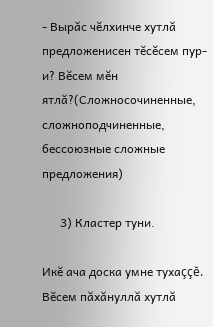- Вырăс чĕлхинче хутлă предложенисен тĕсĕсем пур-и? Вĕсем мĕн ятлă?(Сложносочиненные, сложноподчиненные, бессоюзные сложные предложения)

      3) Кластер туни.

Икĕ ача доска умне тухаççĕ. Вĕсем пăхăнуллă хутлă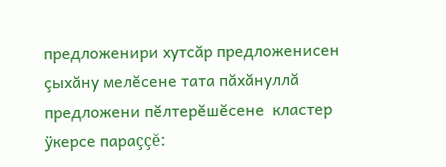предложенири хутсăр предложенисен çыхăну мелĕсене тата пăхăнуллă предложени пĕлтерĕшĕсене  кластер ÿкерсе параççĕ: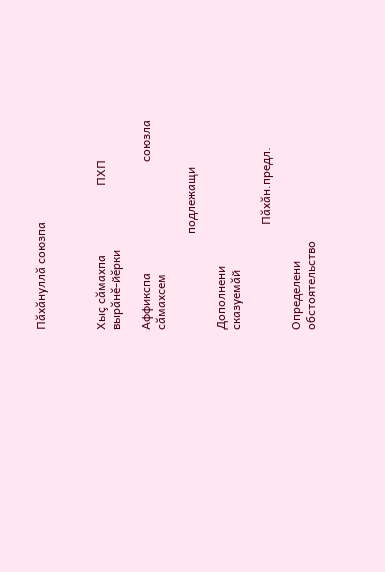Пăхăнуллă союзпа



Хыç сăмахпа                       ПХП                     вырăнĕ-йĕрки

Аффикспа                                     союзла сăмахсем

                                подлежащи

Дополнени                                                              сказуемăй

                                   Пăхăн.предл.

Определени                                     обстоятельство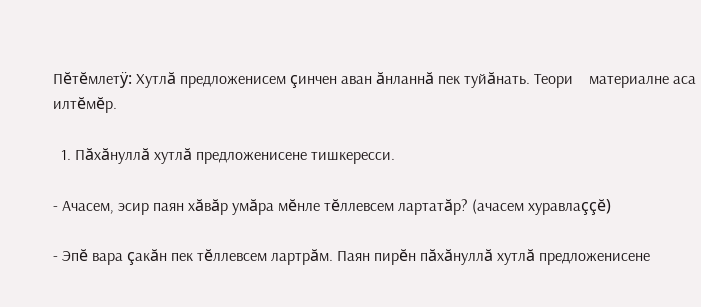Пĕтĕмлетÿ: Хутлă предложенисем çинчен аван ăнланнă пек туйăнать. Теори    материалне аса илтĕмĕр.

  1. Пăхăнуллă хутлă предложенисене тишкересси.

- Ачасем, эсир паян хăвăр умăра мĕнле тĕллевсем лартатăр? (ачасем хуравлаççĕ)

- Эпĕ вара çакăн пек тĕллевсем лартрăм. Паян пирĕн пăхăнуллă хутлă предложенисене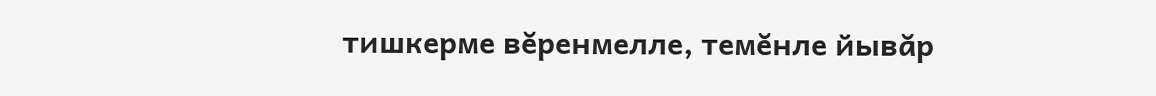тишкерме вĕренмелле, темĕнле йывăр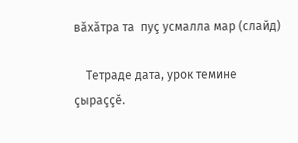вăхăтра та  пуç усмалла мар (слайд)

    Тетраде дата, урок темине çыраççĕ.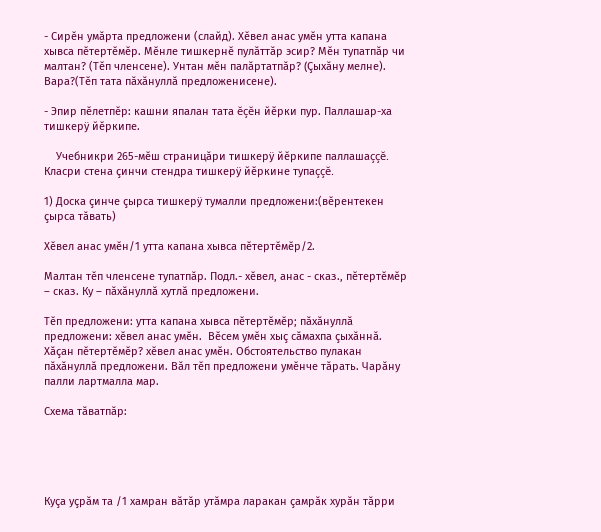- Сирĕн умăрта предложени (слайд). Хĕвел анас умĕн утта капана хывса пĕтертĕмĕр. Мĕнле тишкернĕ пулăттăр эсир? Мĕн тупатпăр чи малтан? (Тĕп членсене). Унтан мĕн палăртатпăр? (Çыхăну мелне). Вара?(Тĕп тата пăхăнуллă предложенисене).

- Эпир пĕлетпĕр: кашни япалан тата ĕçĕн йĕрки пур. Паллашар-ха тишкерÿ йĕркипе.

    Учебникри 265-мĕш страницăри тишкерÿ йĕркипе паллашаççĕ. Класри стена çинчи стендра тишкерÿ йĕркине тупаççĕ.

1) Доска çинче çырса тишкерÿ тумалли предложени:(вĕрентекен çырса тăвать)

Хĕвел анас умĕн/1 утта капана хывса пĕтертĕмĕр/2.

Малтан тĕп членсене тупатпăр. Подл.- хĕвел, анас - сказ., пĕтертĕмĕр – сказ. Ку – пăхăнуллă хутлă предложени.

Тĕп предложени: утта капана хывса пĕтертĕмĕр; пăхăнуллă предложени: хĕвел анас умĕн.  Вĕсем умĕн хыç сăмахпа çыхăннă. Хăçан пĕтертĕмĕр? хĕвел анас умĕн. Обстоятельство пулакан пăхăнуллă предложени. Вăл тĕп предложени умĕнче тăрать. Чарăну палли лартмалла мар.

Схема тăватпăр:





Куçа уçрăм та /1 хамран вăтăр утăмра ларакан çамрăк хурăн тăрри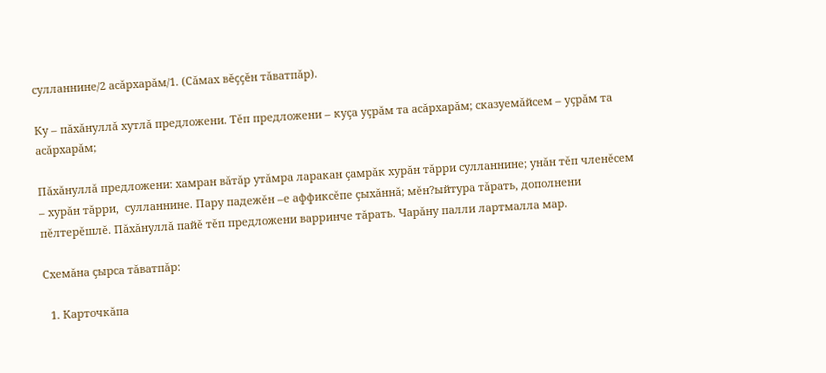сулланнине/2 асăрхарăм/1. (Сăмах вĕççĕн тăватпăр).

Ку – пăхăнуллă хутлă предложени. Тĕп предложени – куçа уçрăм та асăрхарăм; сказуемăйсем – уçрăм та асăрхарăм;

Пăхăнуллă предложени: хамран вăтăр утăмра ларакан çамрăк хурăн тăрри сулланнине; унăн тĕп членĕсем – хурăн тăрри,  сулланнине. Пару падежĕн –е аффиксĕпе çыхăннă; мĕн?ыйтура тăрать, дополнени пĕлтерĕшлĕ. Пăхăнуллă пайĕ тĕп предложени варринче тăрать. Чарăну палли лартмалла мар.

Схемăна çырса тăватпăр:

  1. Карточкăпа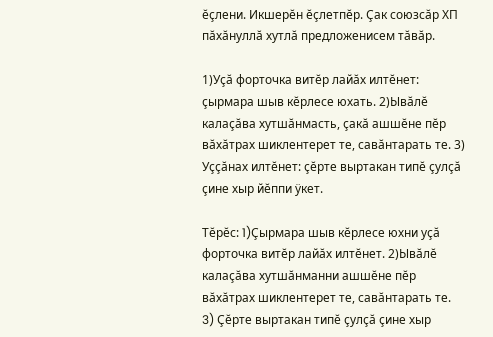ĕçлени. Икшерĕн ĕçлетпĕр. Çак союзсăр ХП пăхăнуллă хутлă предложенисем тăвăр.

1)Уçă форточка витĕр лайăх илтĕнет: çырмара шыв кĕрлесе юхать. 2)Ывăлĕ калаçăва хутшăнмасть, çакă ашшĕне пĕр вăхăтрах шиклентерет те, савăнтарать те. 3) Уççăнах илтĕнет: çĕрте выртакан типĕ çулçă çине хыр йĕппи ÿкет.

Тĕрĕс: 1)Çырмара шыв кĕрлесе юхни уçă форточка витĕр лайăх илтĕнет. 2)Ывăлĕ калаçăва хутшăнманни ашшĕне пĕр вăхăтрах шиклентерет те, савăнтарать те.  3) Çĕрте выртакан типĕ çулçă çине хыр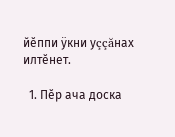йĕппи ÿкни уççăнах илтĕнет.

  1. Пĕр ача доска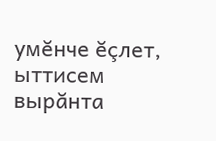умĕнче ĕçлет, ыттисем вырăнта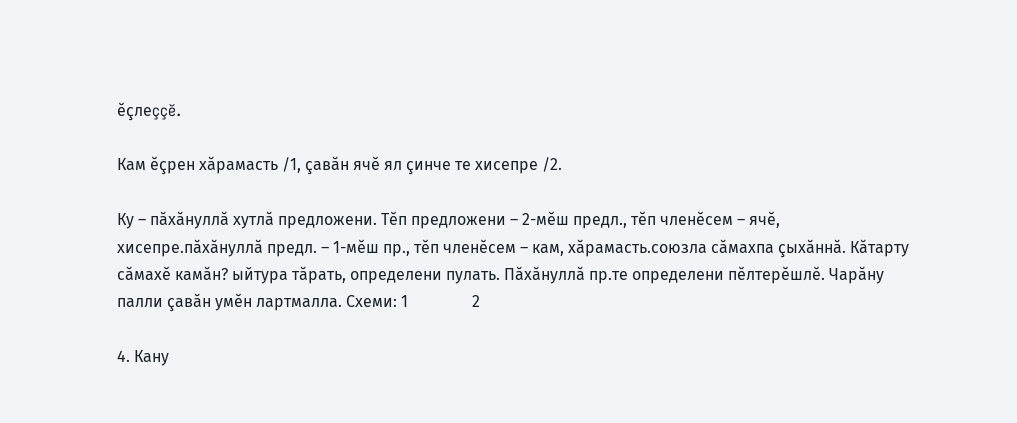ĕçлеççĕ.

Кам ĕçрен хăрамасть /1, çавăн ячĕ ял çинче те хисепре /2.

Ку – пăхăнуллă хутлă предложени. Тĕп предложени – 2-мĕш предл., тĕп членĕсем – ячĕ, хисепре.пăхăнуллă предл. – 1-мĕш пр., тĕп членĕсем – кам, хăрамасть.союзла сăмахпа çыхăннă. Кăтарту сăмахĕ камăн? ыйтура тăрать, определени пулать. Пăхăнуллă пр.те определени пĕлтерĕшлĕ. Чарăну палли çавăн умĕн лартмалла. Схеми: 1                2

4. Кану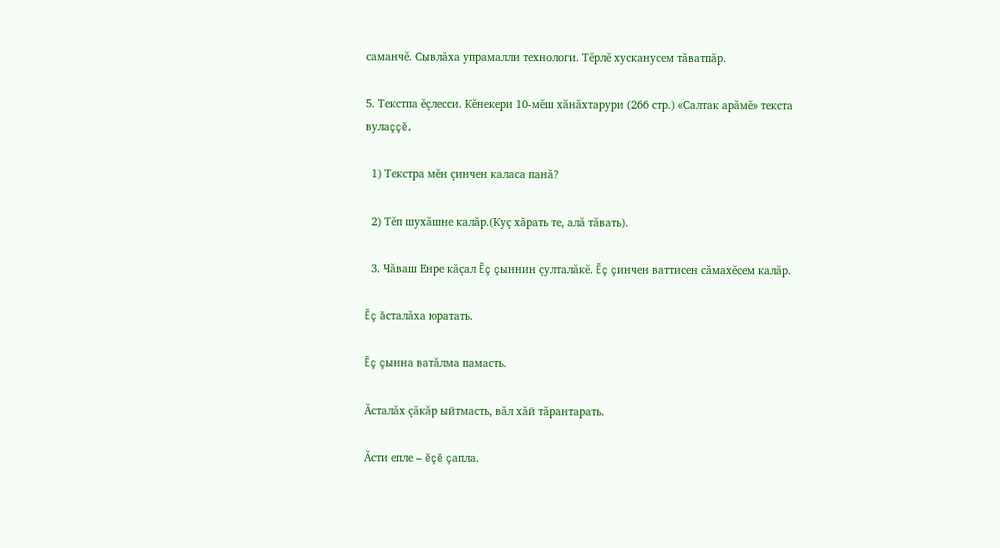саманчĕ. Сывлăха упрамалли технологи. Тĕрлĕ хусканусем тăватпăр.

5. Текстпа ĕçлесси. Кĕнекери 10-мĕш хăнăхтарури (266 стр.) «Салтак арăмĕ» текста вулаççĕ.

  1) Текстра мĕн çинчен каласа панă?

  2) Тĕп шухăшне калăр.(Куç хăрать те, алă тăвать).

  3. Чăваш Енре кăçал Ĕç çыннин çулталăкĕ. Ĕç çинчен ваттисен сăмахĕсем калăр.

Ĕç ăсталăха юратать.

Ĕç çынна ватăлма памасть.

Ăсталăх çăкăр ыйтмасть, вăл хăй тăрантарать.

Ăсти епле – ĕçĕ çапла.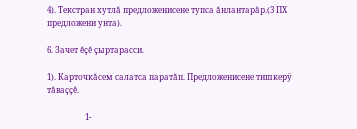4). Текстран хутлă предложенисене тупса ăнлантарăр.(3 ПХ предложени унта).

6. Зачет ĕçĕ çыртарасси.

1). Карточкăсем салатса паратăп. Предложенисене тишкерÿ тăваççĕ.

                   1-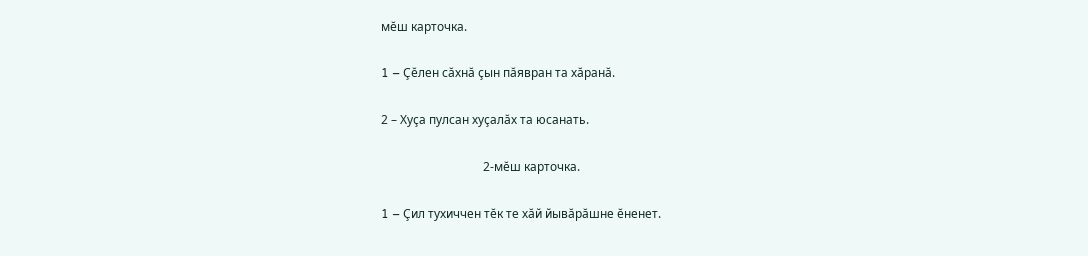мĕш карточка.

1 – Çĕлен сăхнă çын пăявран та хăранă.

2 – Хуçа пулсан хуçалăх та юсанать.

                                  2-мĕш карточка.

1 – Çил тухиччен тĕк те хăй йывăрăшне ĕненет.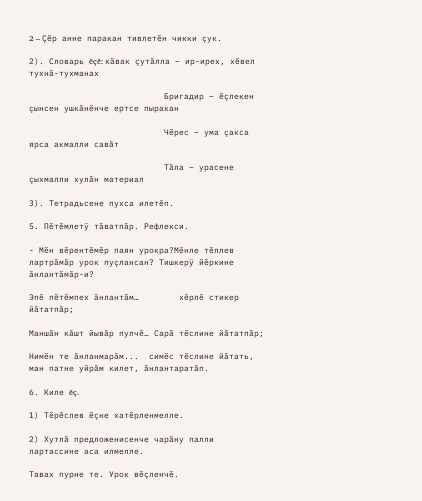2 – Çĕр анне паракан тивлетĕн чикки çук.

2). Словарь ĕçĕ: кăвак çутăлла – ир-ирех, хĕвел тухнă-тухманах

                           Бригадир – ĕçлекен çынсен ушкăнĕнче ертсе пыракан

                           Чĕрес – ума çакса ярса акмалли савăт

                           Тăла – урасене çыхмалли хулăн материал

3). Тетрадьсене пухса илетĕп.

5. Пĕтĕмлетÿ тăватпăр. Рефлекси.

- Мĕн вĕрентĕмĕр паян урокра?Мĕнле тĕллев лартрăмăр урок пуçлансан? Тишкерÿ йĕркине ăнлантăмăр-и?

Эпĕ пĕтĕмпех ăнлантăм…        хĕрлĕ стикер йăтатпăр;

Маншăн кăшт йывăр пулчĕ… Сарă тĕслине йăтатпăр;

Нимĕн те ăнланмарăм...  симĕс тĕслине йăтать, ман патне уйрăм килет, ăнлантаратăп.

6. Киле ĕç.

1) Тĕрĕслев ĕçне хатĕрленмелле.

2) Хутлă предложенисенче чарăну палли лартассине аса илмелле.

Тавах пурне те. Урок вĕçленчĕ.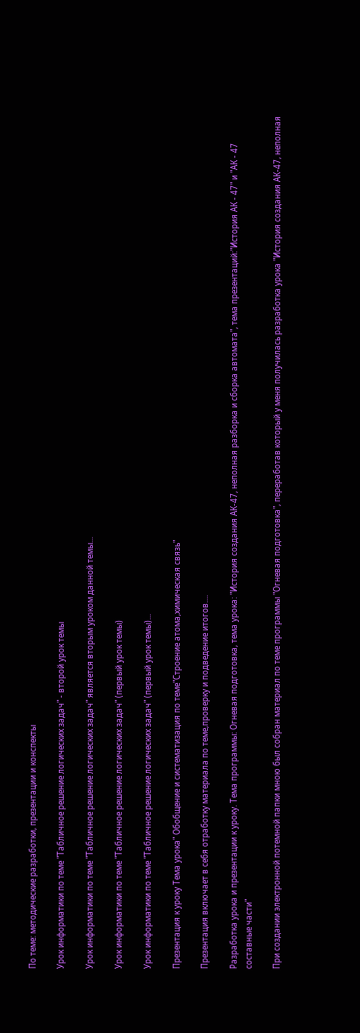По теме: методические разработки, презентации и конспекты

Урок информатики по теме "Табличное решение логических задач" - второй урок темы

Урок информатики по теме "Табличное решение логических задач" является вторым уроком данной темы...

Урок информатики по теме "Табличное решение логических задач" (первый урок темы)

Урок информатики по теме "Табличное решение логических задач" (первый урок темы)...

Презентация к уроку Тема урока" Обобщение и систематизация по теме"Строение атома,химическая связь"

Презентация включает в себя отработку материала по теме,проверку и подведение итогов....

Разработка урока и презентации к уроку. Тема программы: Огневая подготовка, тема урока: "История создания АК-47, неполная разборка и сборка автомата", тема презентаций:"История АК - 47" и "АК - 47 составные части"

При создании электронной потемной папки мною был собран материал по теме программы "Огневая подготовка", переработав который у меня получилась разработка урока "История создания АК-47, неполная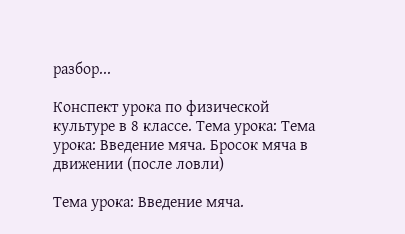разбор...

Конспект урока по физической культуре в 8 классе. Тема урока: Тема урока: Введение мяча. Бросок мяча в движении (после ловли)

Тема урока: Введение мяча.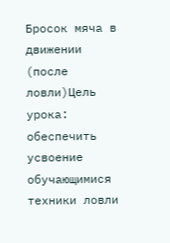Бросок мяча в движении (после ловли)Цель урока:  обеспечить усвоение обучающимися техники ловли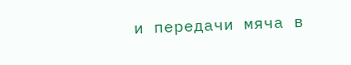и передачи мяча в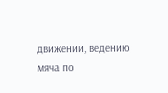движении, ведению мяча по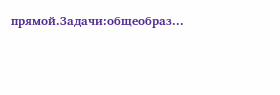прямой.Задачи:общеобраз...